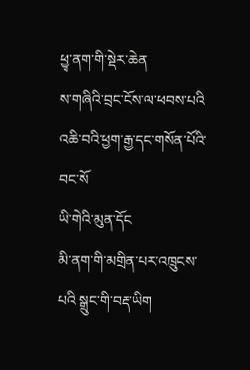ཕྱྭ་ནག་གི་སྡེར་ཆེན
ས་གཞིའི་བྲང་ངོས་ལ་ཕབས་པའི
འཆི་བའི་ཕྱག་རྒྱ་དང་གསོན་པོའི་བང་སོ
ཡི་གེའི་མུན་དོང
མི་ནག་གི་མགྲིན་པར་འཁྲུངས་པའི སྒྲུང་གི་བརྡ་ཡིག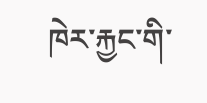ཁེར་རྐྱང་གི་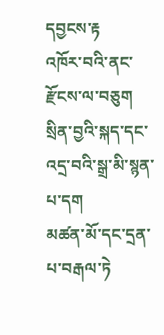དབྱངས་རྟ
འཁོར་བའི་ནང་རྫོངས་ལ་བཅུག
སྲིན་བྱའི་སྐད་དང་འདྲ་བའི་སྒྲ་མི་སྙན་པ་དག
མཚན་མོ་དང་དྲན་པ་བརྒལ་ཏེ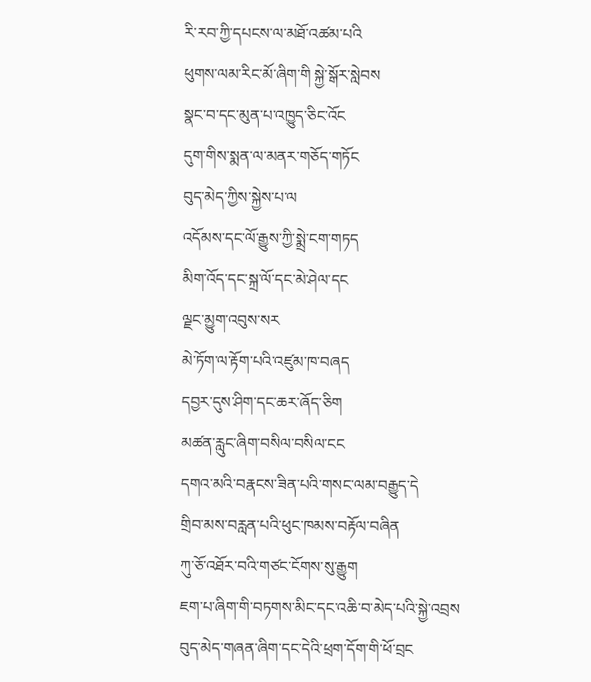རི་རབ་ཀྱི་དཔངས་ལ་མཐོ་འཚམ་པའི
ཕུགས་ལམ་རིང་མོ་ཞིག་གི སྐྱེ་སྒོར་སླེབས
སྣང་བ་དང་མུན་པ་འཁྱུད་ཅིང་འོང
དུག་གིས་སྨན་ལ་མནར་གཅོད་གཏོང
བུད་མེད་ཀྱིས་སྐྱེས་པ་ལ
འདོམས་དང་ལོ་རྒྱུས་ཀྱི་སྨྲེ་ངག་གཏད
མིག་འོད་དང་སྐྲ་ལོ་དང་མེ་ཤེལ་དང
ལྗང་མྱུག་འབུས་སར
མེ་ཏོག་ལ་རྟོག་པའི་འཛུམ་ཁ་བཞད
དབྱར་དུས་ཤིག་དང་ཆར་ཞོད་ཅིག
མཚན་རླུང་ཞིག་བསིལ་བསིལ་ངང
དགའ་མའི་བརྣངས་ཟིན་པའི་གསང་ལམ་བརྒྱུད་དེ
གྲིབ་མས་བརླན་པའི་ཕུང་ཁམས་བརྟོལ་བཞིན
ཀུ་ཅོ་འཐོར་བའི་གཙང་ངོགས་སུ་རྒྱུག
ཇག་པ་ཞིག་གི་བཏགས་མིང་དང་འཆི་བ་མེད་པའི་སྐྱེ་འབྲས
བུད་མེད་གཞན་ཞིག་དང་དེའི་ཕྲག་དོག་གི་ཕོ་བྲང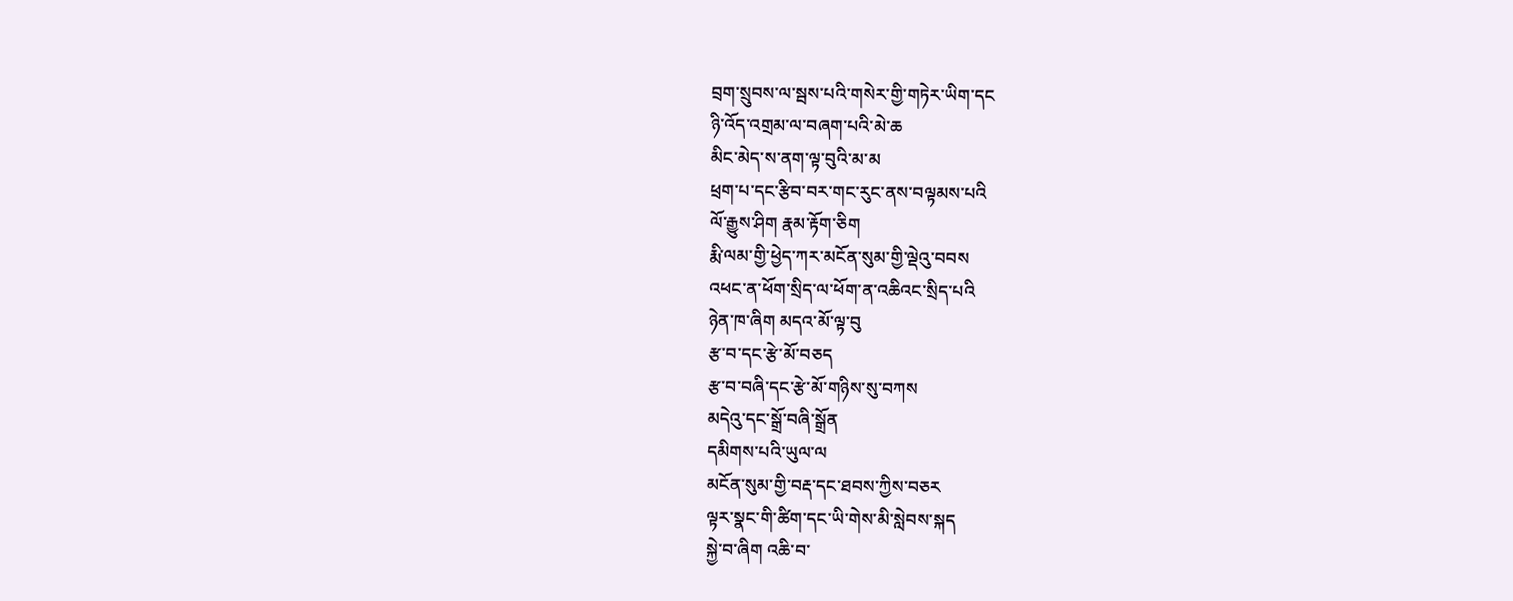བྲག་སྲུབས་ལ་སྦས་པའི་གསེར་གྱི་གཏེར་ཡིག་དང
ཉི་འོད་འགྲམ་ལ་བཞག་པའི་མེ་ཆ
མིང་མེད་ས་ནག་ལྟ་བུའི་མ་མ
ཕྲག་པ་དང་རྩིབ་བར་གང་རུང་ནས་བལྟམས་པའི
ལོ་རྒྱུས་ཤིག རྣམ་རྟོག་ཅིག
རྨི་ལམ་གྱི་ཕྱེད་ཀར་མངོན་སུམ་གྱི་ལྡེའུ་བབས
འཕང་ན་ཕོག་སྲིད་ལ་ཕོག་ན་འཆིའང་སྲིད་པའི
ཉེན་ཁ་ཞིག མདའ་མོ་ལྟ་བུ
རྩ་བ་དང་རྩེ་མོ་བཅད
རྩ་བ་བཞི་དང་རྩེ་མོ་གཉིས་སུ་བཀས
མདེའུ་དང་སྒྲོ་བཞི་སྒྲོན
དམིགས་པའི་ཡུལ་ལ
མངོན་སུམ་གྱི་བརྡ་དང་ཐབས་ཀྱིས་བཅར
ལྟར་སྣང་གི་ཚིག་དང་ཡི་གེས་མི་སླེབས་སྐད
སྐྱེ་བ་ཞིག འཆི་བ་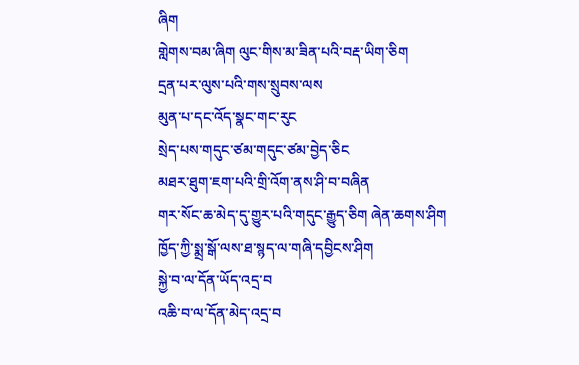ཞིག
གླེགས་བམ་ཞིག ལུང་གིས་མ་ཟིན་པའི་བརྡ་ཡིག་ཅིག
དྲན་པར་ལུས་པའི་གས་སྲུབས་ལས
མུན་པ་དང་འོད་སྣང་གང་རུང
སྲེད་པས་གདུང་ཙམ་གདུང་ཙམ་བྱེད་ཅིང
མཐར་ཐུག་ཇག་པའི་གྲི་འོག་ནས་ཤི་བ་བཞིན
གར་སོང་ཆ་མེད་དུ་གྱུར་པའི་གདུང་རྒྱུད་ཅིག ཞེན་ཆགས་ཤིག
ཁྱོད་ཀྱི་སྨྲ་སྒོ་ལས་ཐ་སྙད་ལ་གཞི་དབྱིངས་ཤིག
སྐྱེ་བ་ལ་དོན་ཡོད་འདྲ་བ
འཆི་བ་ལ་དོན་མེད་འདྲ་བ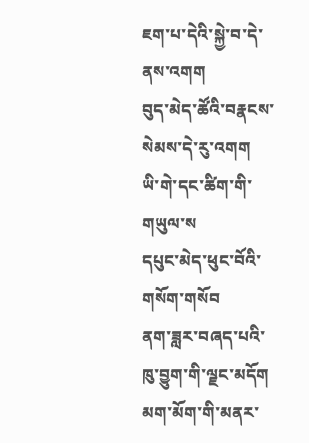ཇག་པ་དེའི་སྐྱེ་བ་དེ་ནས་འགག
བུད་མེད་ཚོའི་བརྣངས་སེམས་དེ་རུ་འགག
ཡི་གེ་དང་ཚིག་གི་གཡུལ་ས
དཔུང་མེད་ཕུང་བོའི་གསོག་གསོབ
ནག་ཟླར་བཞད་པའི་ཁུ་བྱུག་གི་ལྗང་མདོག
མག་མོག་གི་མནར་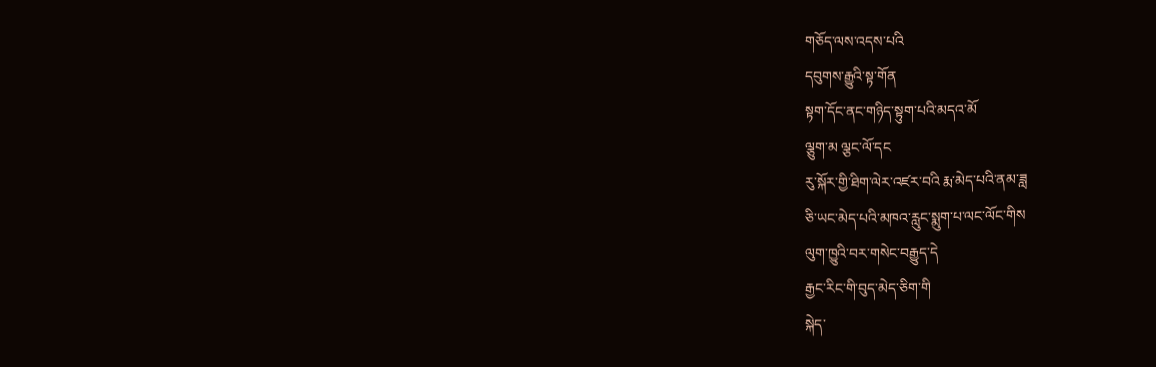གཅོད་ལས་འདས་པའི
དབུགས་རྒྱུའི་སྟ་གོན
སྟག་དོང་ནང་གཉིད་སྟུག་པའི་མདའ་མོ
ལྕུག་མ ལྕང་ལོ་དང
རུ་སྐོར་གྱི་ཐིག་ལེར་འཛར་བའི རྨ་མེད་པའི་ནམ་ཟླ
ཅི་ཡང་མེད་པའི་མཁའ་རླུང་སྨུག་པ་ལང་ལོང་གིས
ལུག་ཁྱུའི་བར་གསེང་བརྒྱུད་དེ
རྒྱང་རིང་གི་བུད་མེད་ཅིག་གི
སྐེད་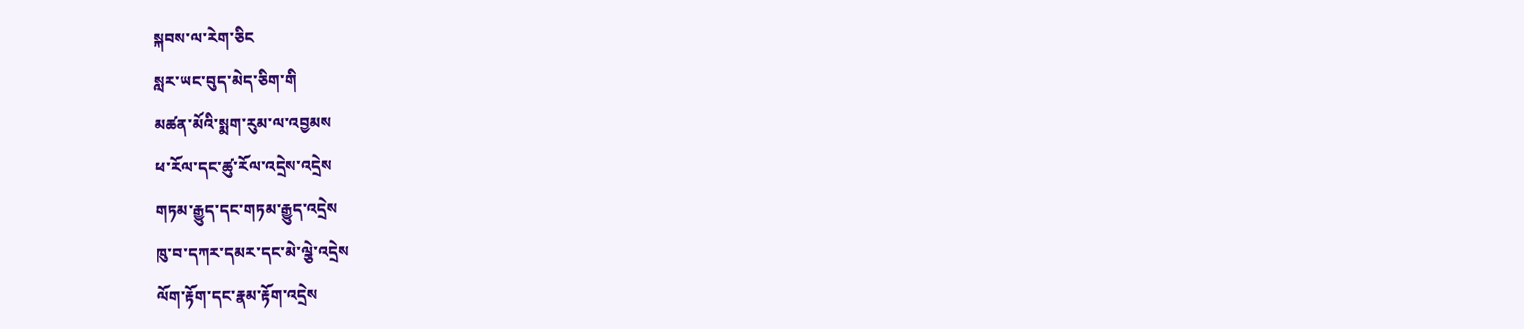སྐབས་ལ་རེག་ཅིང
སླར་ཡང་བུད་མེད་ཅིག་གི
མཚན་མོའི་སྨག་རུམ་ལ་འབྱམས
ཕ་རོལ་དང་ཚུ་རོལ་འདྲེས་འདྲེས
གཏམ་རྒྱུད་དང་གཏམ་རྒྱུད་འདྲེས
ཁུ་བ་དཀར་དམར་དང་མེ་ལྕེ་འདྲེས
ལོག་རྟོག་དང་རྣམ་རྟོག་འདྲེས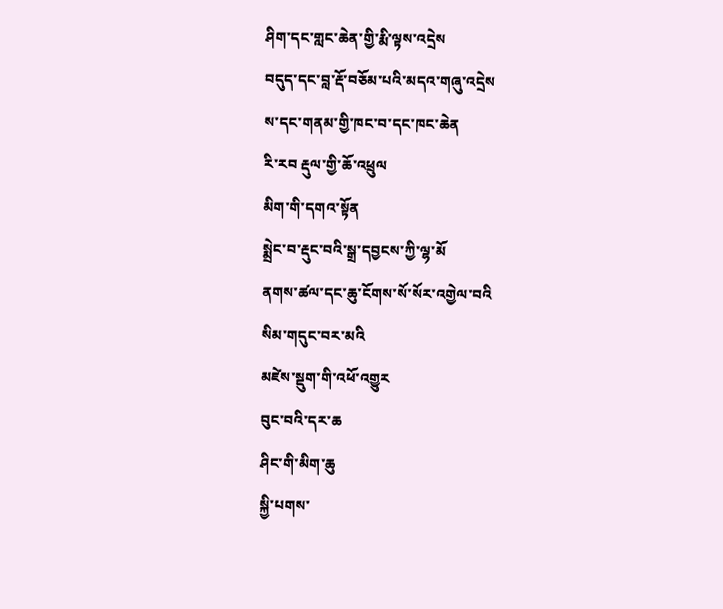ཤིག་དང་གླང་ཆེན་གྱི་རྨི་ལྟས་འདྲེས
བདུད་དང་བླ་རྡོ་བཅོམ་པའི་མདའ་གཞུ་འདྲེས
ས་དང་གནམ་གྱི་ཁང་བ་དང་ཁང་ཆེན
རི་རབ རྡུལ་གྱི་ཆོ་འཕྲུལ
མིག་གི་དགའ་སྟོན
སྨྲེང་བ་རྡུང་བའི་སྒྲ་དབྱངས་ཀྱི་ལྷ་མོ
ནགས་ཚལ་དང་ཆུ་ངོགས་སོ་སོར་འགྱེལ་བའི
སིམ་གདུང་བར་མའི
མཛེས་སྡུག་གི་འཕོ་འགྱུར
བུང་བའི་དར་ཆ
ཤིང་གི་མིག་ཆུ
སྐྱི་པགས་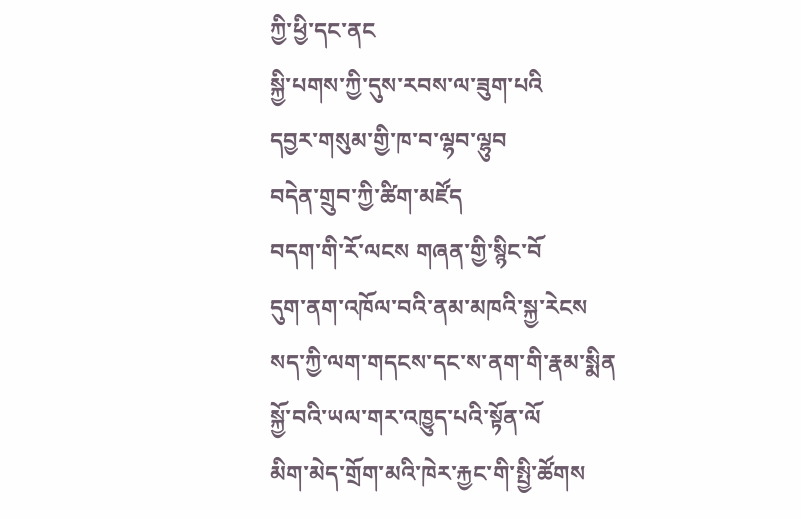ཀྱི་ཕྱི་དང་ནང
སྐྱི་པགས་ཀྱི་དུས་རབས་ལ་ཟུག་པའི
དབྱར་གསུམ་གྱི་ཁ་བ་ལྷབ་ལྷུབ
བདེན་གྲུབ་ཀྱི་ཚིག་མཛོད
བདག་གི་རོ་ལངས གཞན་གྱི་སྙིང་བོ
དུག་ནག་འཁོལ་བའི་ནམ་མཁའི་སྐྱ་རེངས
སད་ཀྱི་ལག་གདངས་དང་ས་ནག་གི་རྣམ་སྨིན
སྐྱོ་བའི་ཡལ་གར་འཁྱུད་པའི་སྟོན་ལོ
མིག་མེད་གྲོག་མའི་ཁེར་རྐྱང་གི་སྤྱི་ཚོགས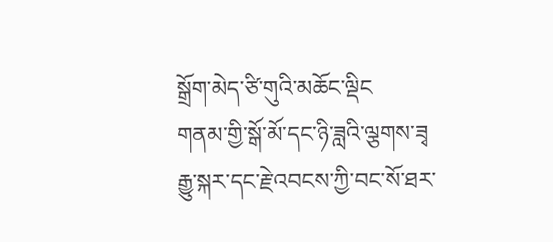སྒྲོག་མེད་ཙི་གུའི་མཆོང་ལྡིང
གནམ་གྱི་སྒོ་མོ་དང་ཉི་ཟླའི་ལྕགས་ཟྭ
རྒྱུ་སྐར་དང་རྗེ་འབངས་ཀྱི་བང་སོ་ཐར་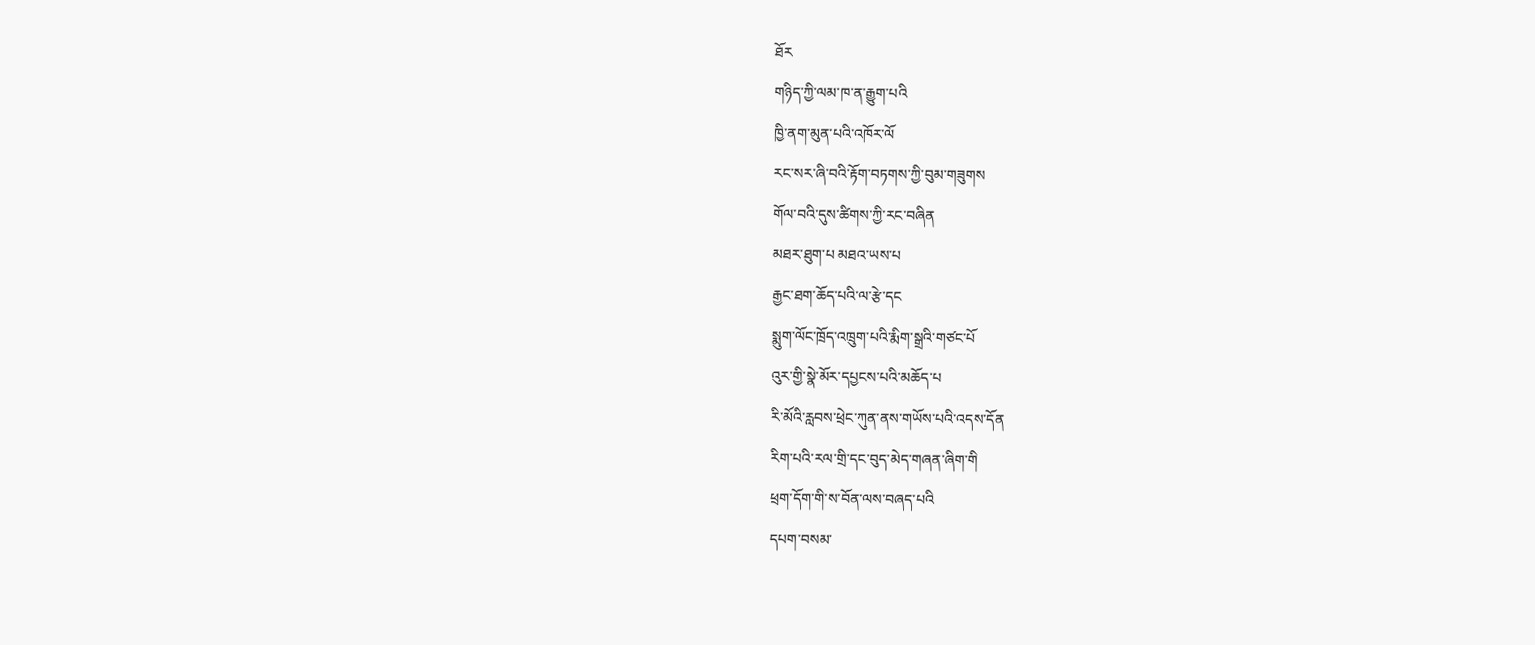ཐོར
གཉིད་ཀྱི་ལམ་ཁ་ན་རྒྱུག་པའི
ཁྱི་ནག་མུན་པའི་འཁོར་ལོ
རང་སར་ཞི་བའི་རྟོག་བཏགས་ཀྱི་བུམ་གཟུགས
གོལ་བའི་དུས་ཚིགས་ཀྱི་རང་བཞིན
མཐར་ཐུག་པ མཐའ་ཡས་པ
རྒྱང་ཐག་ཆོད་པའི་ལ་རྩེ་དང
སྨུག་ལོང་ཁྲོད་འཁྲུག་པའི་རྨིག་སྒྲའི་གཙང་པོ
འུར་གྱི་སྣེ་མོར་དཔྱངས་པའི་མཆོད་པ
རི་མོའི་རླབས་ཕྲེང་ཀུན་ནས་གཡོས་པའི་འདས་དོན
རིག་པའི་རལ་གྲི་དང་བུད་མེད་གཞན་ཞིག་གི
ཕྲག་དོག་གི་ས་བོན་ལས་བཞད་པའི
དཔག་བསམ་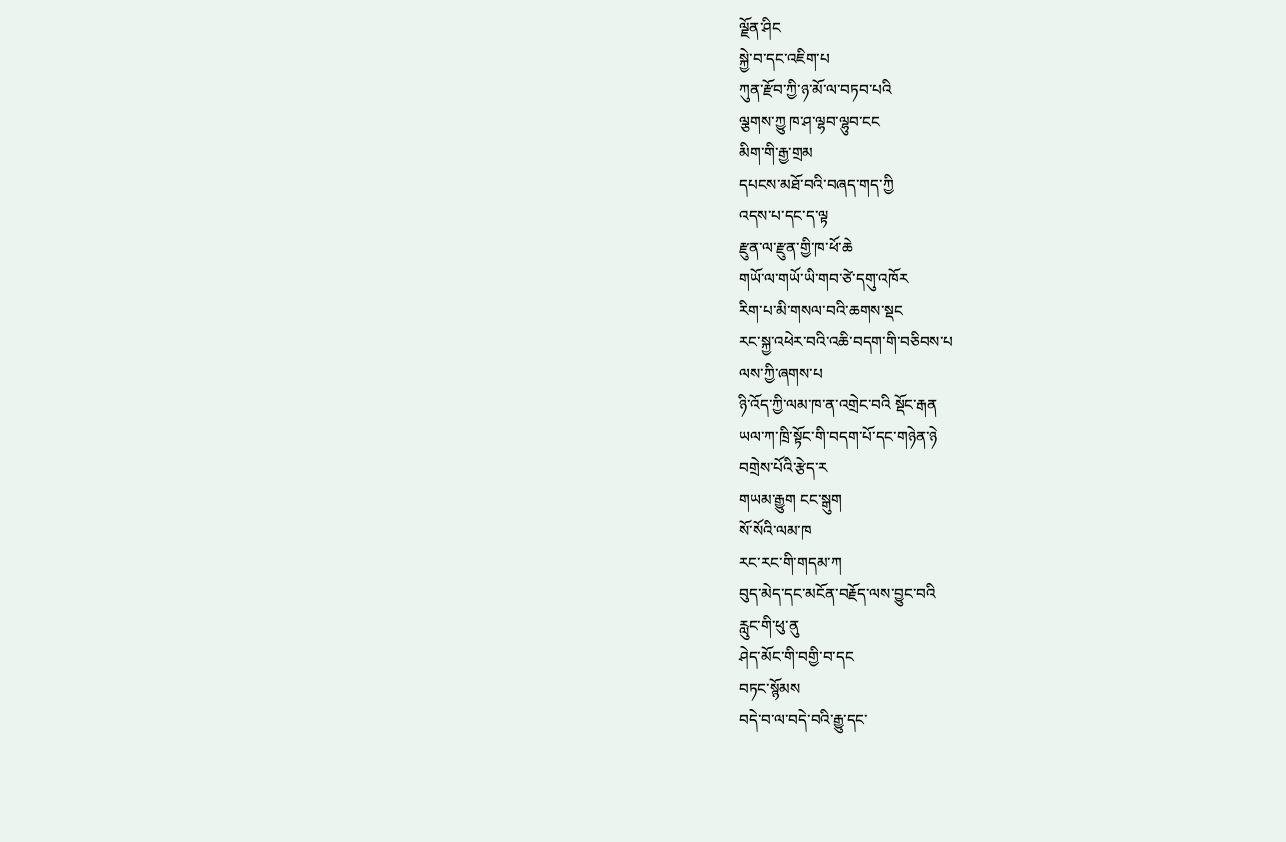ལྗོན་ཤིང
སྐྱེ་བ་དང་འཇིག་པ
ཀུན་རྫོབ་ཀྱི་ཉ་མོ་ལ་བཏབ་པའི
ལྕགས་ཀྱུ ཁ་ཤ་ལྷབ་ལྷུབ་ངང
མིག་གི་རྒྱ་གྲམ
དཔངས་མཐོ་བའི་བཞད་གད་ཀྱི
འདས་པ་དང་ད་ལྟ
རྫུན་ལ་རྫུན་གྱི་ཁ་ཕོ་ཆེ
གཡོ་ལ་གཡོ་ཡི་གབ་ཙེ་དགུ་འཁོར
རིག་པ་མི་གསལ་བའི་ཆགས་སྡང
རང་སྐྱ་འཕེར་བའི་འཆི་བདག་གི་བཅིབས་པ
ལས་ཀྱི་ཞགས་པ
ཉི་འོད་ཀྱི་ལམ་ཁ་ན་འགྲེང་བའི སྡོང་རྒན
ཡལ་ཀ་ཁྲི་སྟོང་གི་བདག་པོ་དང་གཉེན་ཉེ
བགྲེས་པོའི་རྩེད་ར
གཡམ་རྒྱུག ངང་སྒུག
སོ་སོའི་ལམ་ཁ
རང་རང་གི་གདམ་ཀ
བུད་མེད་དང་མངོན་བརྗོད་ལས་བྱུང་བའི
རླུང་གི་ཕུ་ནུ
ཤེད་མོང་གི་བགྱི་བ་དང
བཏང་སྙོམས
བདེ་བ་ལ་བདེ་བའི་རྒྱུ་དང་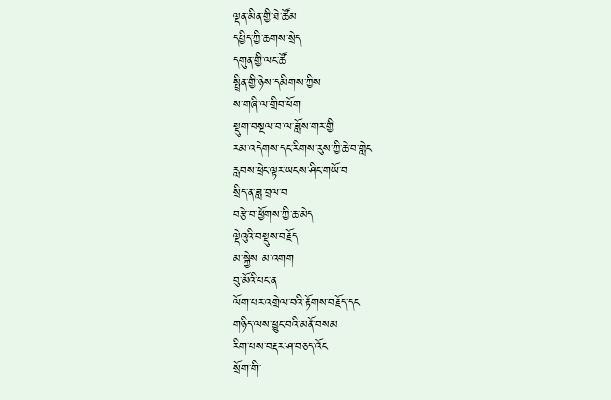ལྡན་མིན་གྱི་ཐེ་ཚོམ
དཔྱིད་ཀྱི་ཆགས་སྲེད
དགུན་གྱི་ལང་ཚོ
སྤྲིན་གྱི་ཉེས་དམིགས་ཀྱིས
ས་གཞི་ལ་གྲིབ་ཕོག
སྡུག་བསྔལ་བ་ལ་ཟློས་གར་གྱི
རམ་འདེགས་དང་རིགས་རུས་ཀྱི་ཆེ་བ་གླེང
རླབས་ཕྲེང་ལྟར་ཡངས་ཤིང་གཡོ་བ
སྲིད་ན་ཟླ་བྲལ་བ
བརྩེ་བ་ཕྱོགས་ཀྱི་ཆ་མེད
ལྡེའུའི་བསྡུས་བརྗོད
མ་སྐྱེས མ་འགག
བུ་མོའི་པང་ན
ལོག་པར་འགྲེལ་བའི་རྟོགས་བརྗོད་དང
གཉིད་ལས་ཕྱུང་བའི་མནོ་བསམ
རིག་པས་བརྡར་ཤ་བཅད་འོང
སྲོག་གི་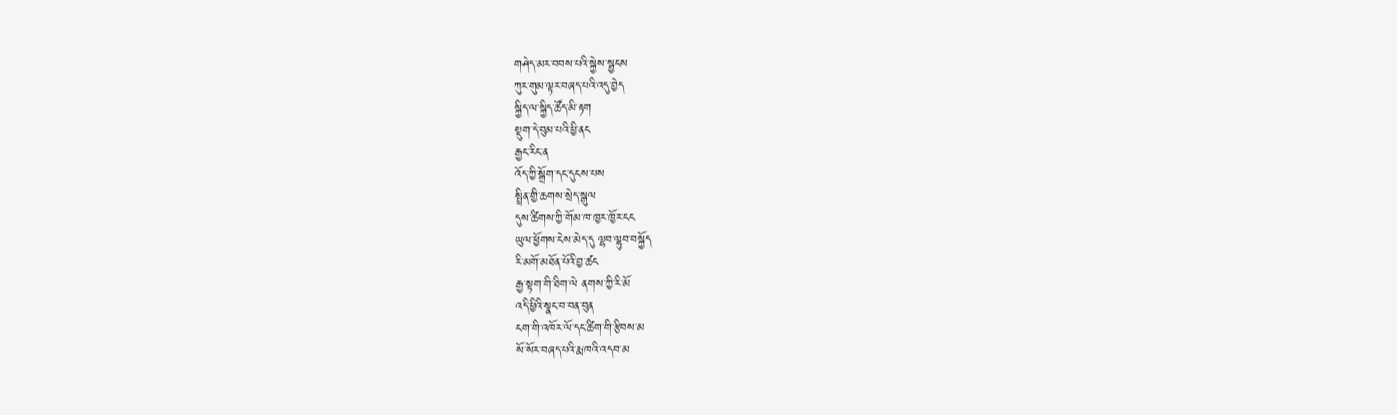གཤེད་མར་བབས་པའི་སྐྱེས་སྦྱངས
ཀུར་གུམ་ལྟར་བཞད་པའི་འདུ་བྱེད
སྐྱིད་ལ་སྐྱིད་ཚོད་མི་རྟག
སྡུག་དེ་བུམ་པའི་ཕྱི་ནང
རྒྱང་རིང་ན
འོད་ཀྱི་སྒྲོག་དང་དུངས་པས
སྤྲིན་གྱི་ཆགས་སྲེད་སྒུལ
དུས་ཚིགས་ཀྱི་གོམ་ཁ་ཁྱར་ཁྱོར་ངང
ཡུལ་ཕྱོགས་ངེས་མེད་དུ ལྷབ་ལྷུབ་བསྐྱོད
རི་མགོ་མཐོན་པོའི་བྱ་ཚང
རྒྱ་སྟག་གི་ཐིག་ལེ ནགས་ཀྱི་རི་མོ
འདི་ཕྱིའི་སྣང་བ་བན་བུན
ངག་གི་འཁོར་ལོ་དང་ཚིག་གི་རྩིབས་མ
སོ་སོར་བཞད་པའི་རྨ་ཁའི་འདབ་མ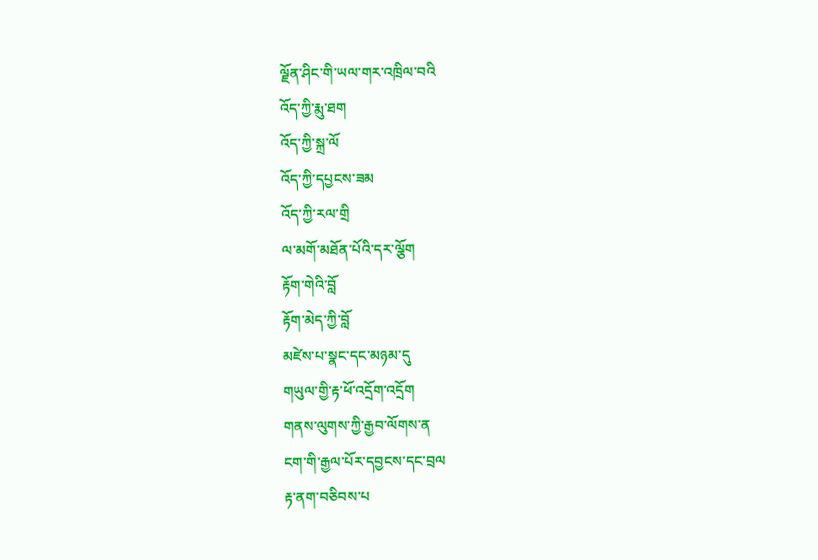ལྗོན་ཤིང་གི་ཡལ་གར་འཁྲིལ་བའི
འོད་ཀྱི་རྨུ་ཐག
འོད་ཀྱི་སྐྲ་ལོ
འོད་ཀྱི་དཔྱངས་ཟམ
འོད་ཀྱི་རལ་གྲི
ལ་མགོ་མཐོན་པོའི་དར་ལྕོག
རྟོག་གེའི་བློ
རྟོག་མེད་ཀྱི་བློ
མཛེས་པ་སྣང་དང་མཉམ་དུ
གཡུལ་གྱི་རྟ་ཕོ་འདྲོག་འདྲོག
གནས་ལུགས་ཀྱི་རྒྱབ་ལོགས་ན
ངག་གི་རྒྱལ་པོར་དབྱངས་དང་བྲལ
རྟ་ནག་བཅིབས་པ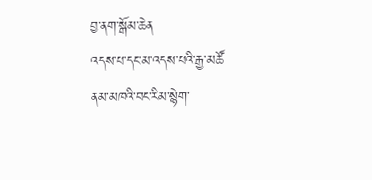བྱ་ནག་སྒོམ་ཆེན
འདས་པ་དང་མ་འདས་པའི་རྒྱ་མཚོ
ནམ་མཁའི་བང་རིམ་སྙེག་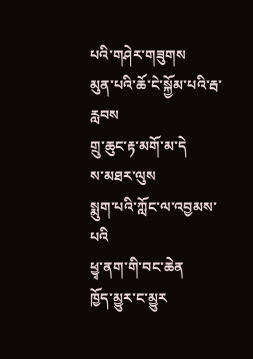པའི་གཤེར་གཟུགས
མུན་པའི་ཆོ་ངེ་སྐྱོམ་པའི་རྦ་རླབས
གྲུ་ཆུང་རྟ་མགོ་མ་དེ
ས་མཐར་ལུས
སྨུག་པའི་ཀློང་ལ་འབྱམས་པའི
ཕྱྭ་ནག་གི་བང་ཆེན
ཁྱོད་མྱུར་ང་མྱུར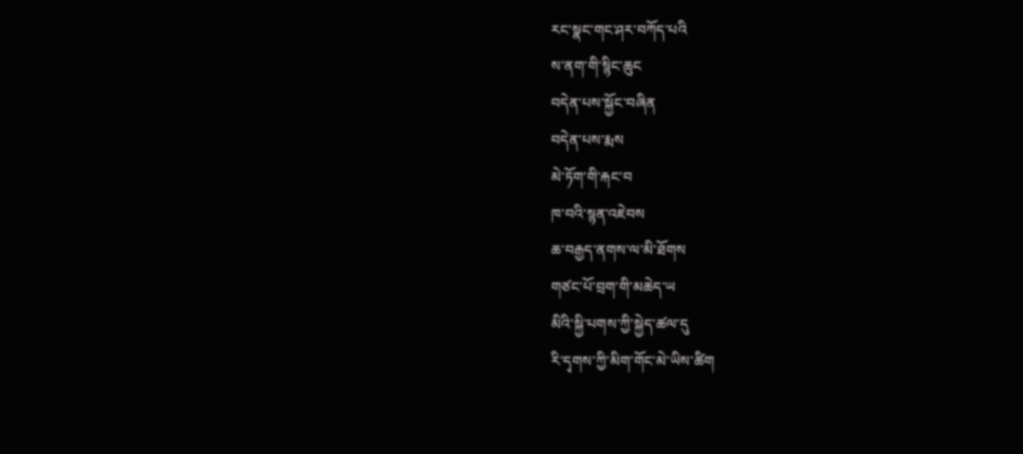རང་སྣང་གང་ཤར་བཀོད་པའི
ས་ནག་གི་སྙིང་ཆུང
བདེན་པས་སྐྱོང་བཞིན
བདེན་པས་རྨས
མེ་ཏོག་གི་རྐང་བ
ཁ་བའི་སྙན་འཇེབས
ཆ་བརྒྱད་ནགས་ལ་མི་ཐོགས
གཙང་པོ་བྲག་གི་མཆེད་ཡ
མིའི་སྐྱི་པགས་ཀྱི་སྐྱེད་ཚལ་དུ
རི་དྭགས་ཀྱི་མིག་གོང་མེ་ཡིས་ཚིག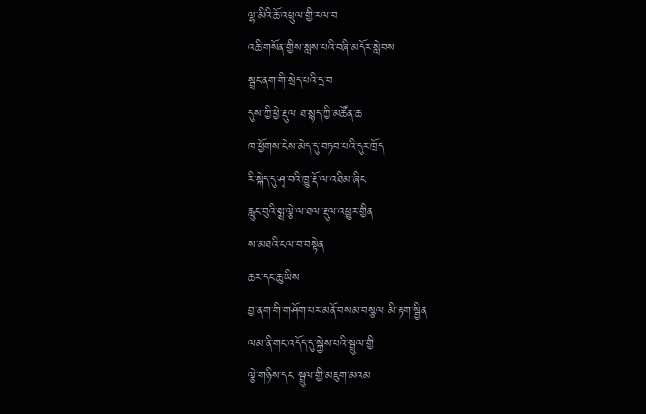ལྷ་མིའི་ཆོ་འཕྲུལ་གྱི་རལ་བ
འཆི་གསོན་གྱིས་སླས་པའི་བཞི་མདོར་སླེབས
སྦྲང་ནག་གི་སྲེད་པའི་དྲ་བ
དུས་ཀྱི་ཕྱེ་རྡུལ ཐ་སྙད་ཀྱི་མཚོན་ཆ
ཁ་ཕྱོགས་ངེས་མེད་དུ་བཏབ་པའི་དུར་ཁྲོད
རི་སྐེད་དུ་ཤྭ་བའི་ཁྱུ་རྡོ་ལ་འཐིམ་ཞིང
རླུང་བུའི་སྨྲ་ལྕེ་ལ་ཐལ་རྡུལ་འཕྱུར་གྱིན
ས་མཐའི་ངལ་བ་བསྟེན
ཆར་དང་ཆུ་ཡིས
བྱ་ནག་གི་གཤོག་པར་མནོ་བསམ་བསྩལ མི་རྟག་སྦྱིན
ལམ་ནི་གང་འདོད་དུ་སྐྱེས་པའི་སྦྲུལ་གྱི
ལྕེ་གཉིས་དང སྦྲུལ་གྱི་མཇུག་མའམ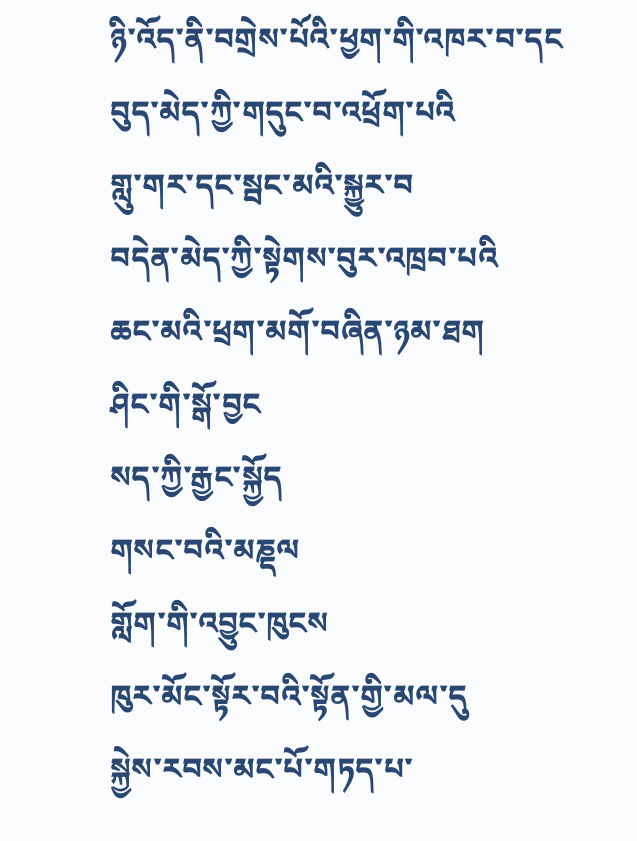ཉི་འོད་ནི་བགྲེས་པོའི་ཕྱག་གི་འཁར་བ་དང
བུད་མེད་ཀྱི་གདུང་བ་འཕྲོག་པའི
གླུ་གར་དང་སྦང་མའི་སྐྱུར་བ
བདེན་མེད་ཀྱི་སྟེགས་བུར་འཁྲབ་པའི
ཆང་མའི་ཕྲག་མགོ་བཞིན་ཉམ་ཐག
ཤིང་གི་སྒོ་བྱང
སད་ཀྱི་རྒྱང་སྐྱོད
གསང་བའི་མཎྡལ
གློག་གི་འབྱུང་ཁུངས
ཁུར་མོང་སྟོར་བའི་སྟོན་གྱི་མལ་དུ
སྐྱེས་རབས་མང་པོ་གཏད་པ་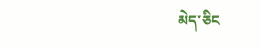མེད་ཅིང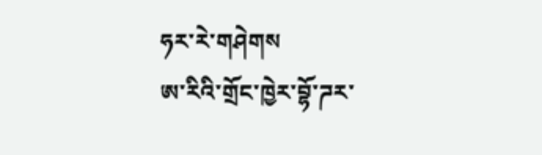ཧར་རེ་གཤེགས
ཨ་རིའི་གྲོང་ཁྱེར་བྷོ་ཌར་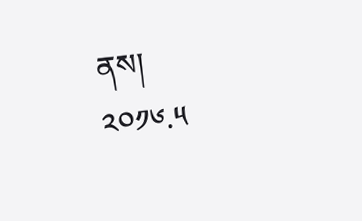ནས།
༢༠༡༦.༥